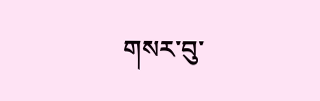གསར་བུ་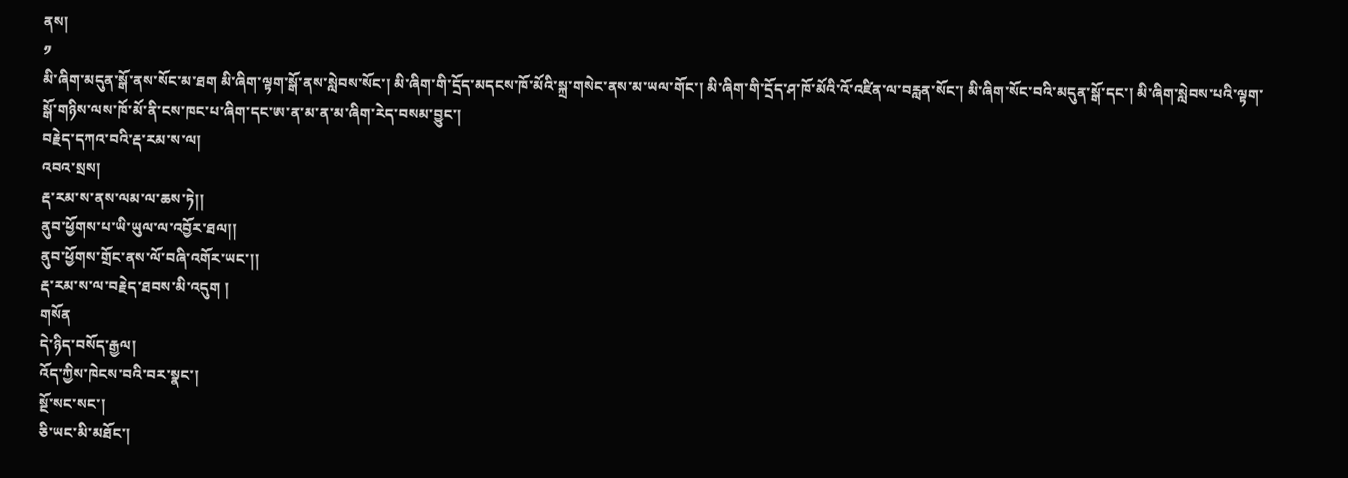ནས།
༡
མི་ཞིག་མདུན་སྒོ་ནས་སོང་མ་ཐག མི་ཞིག་ལྟག་སྒོ་ནས་སླེབས་སོང་། མི་ཞིག་གི་དྲོད་མདངས་ཁོ་མོའི་སྐྲ་གསེང་ནས་མ་ཡལ་གོང་། མི་ཞིག་གི་དྲོད་ཤ་ཁོ་མོའི་འོ་འཛིན་ལ་བརླན་སོང་། མི་ཞིག་སོང་བའི་མདུན་སྒོ་དང་། མི་ཞིག་སླེབས་པའི་ལྟག་སྒོ་གཉིས་ལས་ཁོ་མོ་ནི་ངས་ཁང་པ་ཞིག་དང་ཨ་ན་མ་ན་མ་ཞིག་རེད་བསམ་བྱུང་།
བརྗེད་དཀའ་བའི་རྡ་རམ་ས་ལ།
འབའ་སྲས།
རྡ་རམ་ས་ནས་ལམ་ལ་ཆས་ཏེ།།
ནུབ་ཕྱོགས་པ་ཡི་ཡུལ་ལ་འབྱོར་ཐལ།།
ནུབ་ཕྱོགས་གྲོང་ནས་ལོ་བཞི་འགོར་ཡང་།།
རྡ་རམ་ས་ལ་བརྗེད་ཐབས་མི་འདུག །
གསོན
དེ་ཉིད་བསོད་རྒྱལ།
འོད་ཀྱིས་ཁེངས་བའི་བར་སྣང་།
སྔོ་སང་སང་།
ཅི་ཡང་མི་མཐོང་།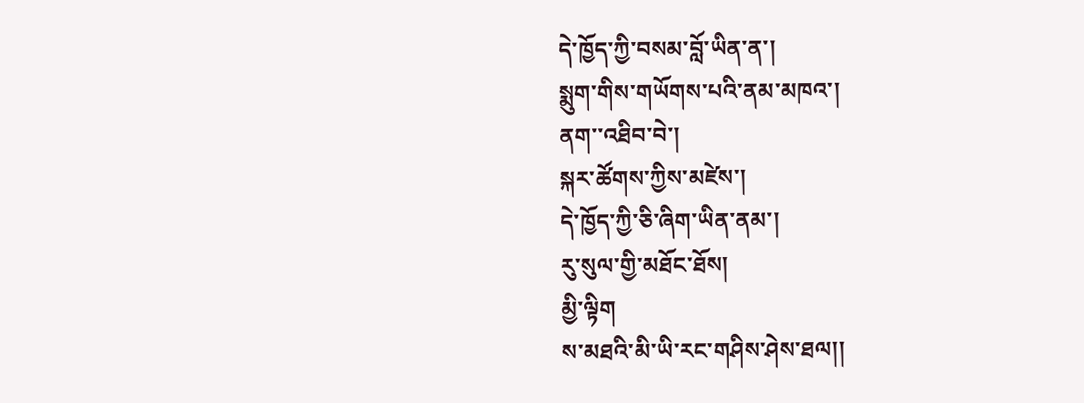དེ་ཁྱོད་ཀྱི་བསམ་བློ་ཡིན་ན་།
སྨུག་གིས་གཡོགས་པའི་ནམ་མཁའ་།
ནག་་འཐིབ་བེ་།
སྐར་ཚོགས་ཀྱིས་མཛེས་།
དེ་ཁྱོད་ཀྱི་ཅི་ཞིག་ཡིན་ནམ་།
རུ་སུལ་གྱི་མཐོང་ཐོས།
མྱི་ལྟིག
ས་མཐའི་མི་ཡི་རང་གཤིས་ཤེས་ཐལ།།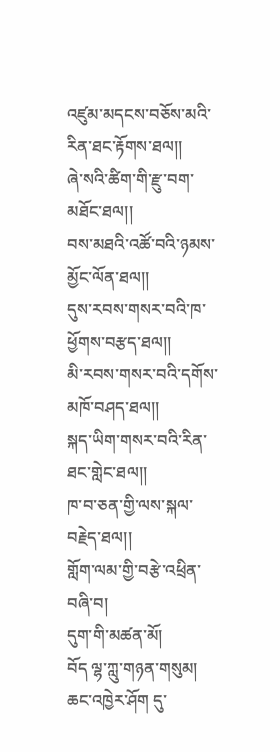འཛུམ་མདངས་བཅོས་མའི་རིན་ཐང་རྟོགས་ཐལ།།
ཞེ་སའི་ཚིག་གི་རྫུ་བག་མཐོང་ཐལ།།
བས་མཐའི་འཚོ་བའི་ཉམས་མྱོང་ལོན་ཐལ།།
དུས་རབས་གསར་བའི་ཁ་ཕྱོགས་བརྩད་ཐལ།།
མི་རབས་གསར་བའི་དགོས་མཁོ་བཤད་ཐལ།།
སྐད་ཡིག་གསར་བའི་རིན་ཐང་གླེང་ཐལ།།
ཁ་བ་ཅན་གྱི་ལས་སྐལ་བརྗེད་ཐལ།།
གློག་ལམ་གྱི་བརྩེ་འཕྲིན་བཞི་བ།
དུག་གི་མཚན་མོ།
བོད ལྷ་ཀླུ་གཉན་གསུམ། ཆང་འཁྱེར་ཤོག དུ་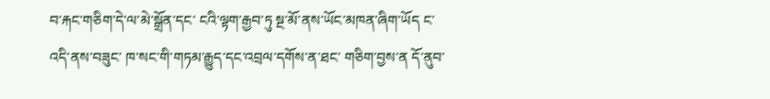བ་རྐང་གཅིག་དེ་ལ་མེ་སྒྲོན་དང་ ངའི་ལྟག་རྒྱབ་ཏུ སྔ་མོ་ནས་ཡོང་མཁན་ཞིག་ཡོད ང་འདི་ནས་བཟུང་ ཁ་སང་གི་གཏམ་རྒྱུད་དང་འབྲལ་དགོས་ན་ཐང་ གཅིག་བྱས་ན དོ་ནུབ་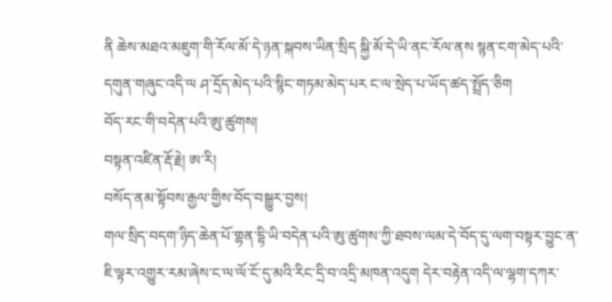ནི ཆེས་མཐའ་མཇུག་གི་རོལ་མོ་དེ་ཉན་སྐབས་ཡིན་སྲིད སྐྱི་མོ་དེ་ཡི་ནང་རོལ་ནས སྙན་ངག་མེད་པའི་དགུན་གཞུང་འདི་ལ ཤ་དྲོད་མེད་པའི་སྙིང་གཏམ་མེད་པར ང་ལ་སྲེད་པ་ཡོད་ཚད་སྤྲོད་ཅིག
བོད་རང་གི་བདེན་པའི་ཨུ་ཚུགས།
བསྟན་འཛིན་རྡོ་རྗེ། ཨ་རི།
བསོད་ནམ་སྟོབས་རྒྱལ་གྱིས་བོད་བསྒྱུར་བྱས།
གལ་སྲིད་བདག་ཉིད་ཆེན་པོ་གྷན་དྷི་ཡི་བདེན་པའི་ཨུ་ཚུགས་ཀྱི་ཐབས་ལམ་དེ་བོད་དུ་ལག་བསྟར་བྱུང་ན་ཇི་ལྟར་འགྱུར་རམ་ཞེས་ང་ལ་ལོ་ངོ་དུ་མའི་རིང་དྲི་བ་འདྲི་མཁན་འདུག དེར་བརྟེན་འདི་ལ་ལྷག་དཀར་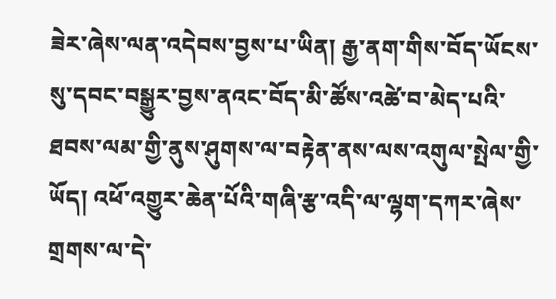ཟེར་ཞེས་ལན་འདེབས་བྱས་པ་ཡིན། རྒྱ་ནག་གིས་བོད་ཡོངས་སུ་དབང་བསྒྱུར་བྱས་ནའང་བོད་མི་ཚོས་འཚེ་བ་མེད་པའི་ཐབས་ལམ་གྱི་ནུས་ཤུགས་ལ་བརྟེན་ནས་ལས་འགུལ་སྤེལ་གྱི་ཡོད། འཕོ་འགྱུར་ཆེན་པོའི་གཞི་རྩ་འདི་ལ་ལྷག་དཀར་ཞེས་གྲགས་ལ་དེ་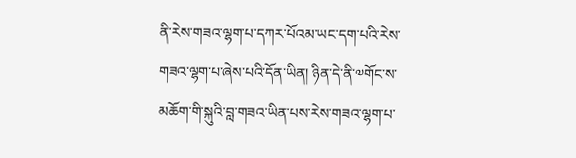ནི་རེས་གཟའ་ལྷག་པ་དཀར་པོའམ་ཡང་དག་པའི་རེས་གཟའ་ལྷག་པ་ཞེས་པའི་དོན་ཡིན། ཉིན་དེ་ནི་༧གོང་ས་མཆོག་གི་སྐུའི་བླ་གཟའ་ཡིན་པས་རེས་གཟའ་ལྷག་པ་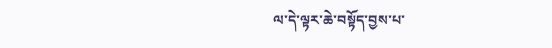ལ་དེ་ལྟར་ཆེ་བསྟོད་བྱས་པ་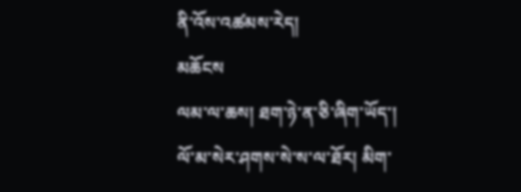ནི་འོས་འཚམས་རེད།
མཆོངས
ལམ་ལ་ཆས། ཐག་ཉེ་ན་ཅི་ཞིག་ཡོད་།
ལོ་མ་སེར་ཤགས་སེ་ས་ལ་ཐོར། མིག་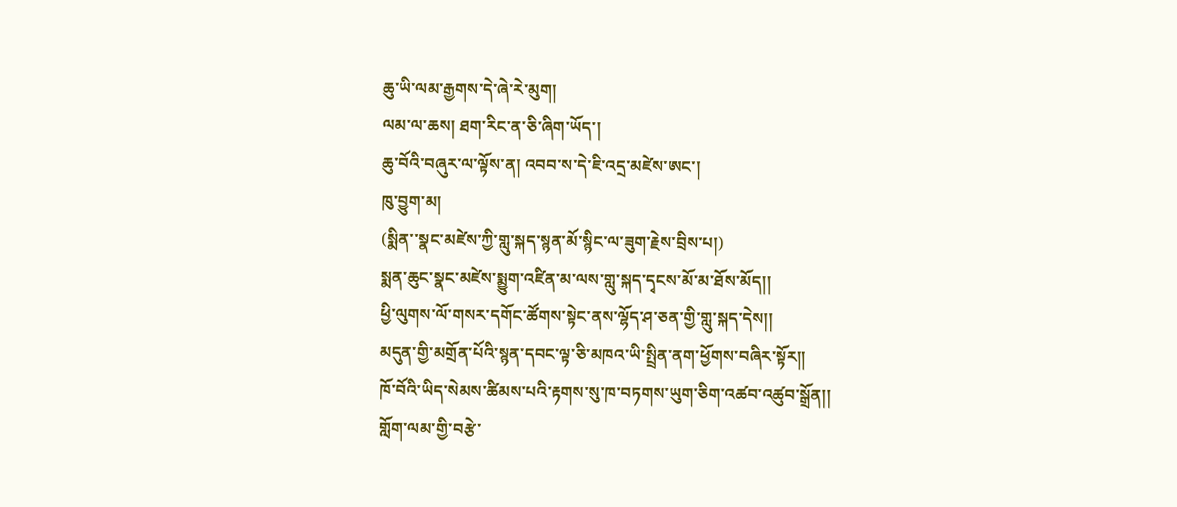ཆུ་ཡི་ལམ་རྒྱགས་དེ་ཞེ་རེ་མུག།
ལམ་ལ་ཆས། ཐག་རིང་ན་ཅི་ཞིག་ཡོད་།
ཆུ་བོའི་བཞུར་ལ་ལྟོས་ན། འབབ་ས་དེ་ཇི་འདྲ་མཛེས་ཨང་།
ཁུ་བྱུག་མ།
(སྨིན་་སྣང་མཛེས་ཀྱི་གླུ་སྐད་སྙན་མོ་སྙིང་ལ་ཟུག་རྗེས་བྲིས་པ།)
སྨན་ཆུང་སྣང་མཛེས་སྨྱུག་འཛིན་མ་ལས་གླུ་སྐད་དྭངས་མོ་མ་ཐོས་མོད།།
ཕྱི་ལུགས་ལོ་གསར་དགོང་ཚོགས་སྟེང་ནས་ལྷོད་ཤ་ཅན་གྱི་གླུ་སྐད་དེས།།
མདུན་གྱི་མགྲོན་པོའི་སྙན་དབང་ལྟ་ཅི་མཁའ་ཡི་སྤྲིན་ནག་ཕྱོགས་བཞིར་སྟོར།།
ཁོ་བོའི་ཡིད་སེམས་ཚིམས་པའི་རྟགས་སུ་ཁ་བཏགས་ཡུག་ཅིག་འཚབ་འཚུབ་སྒྲོན།།
གློག་ལམ་གྱི་བརྩེ་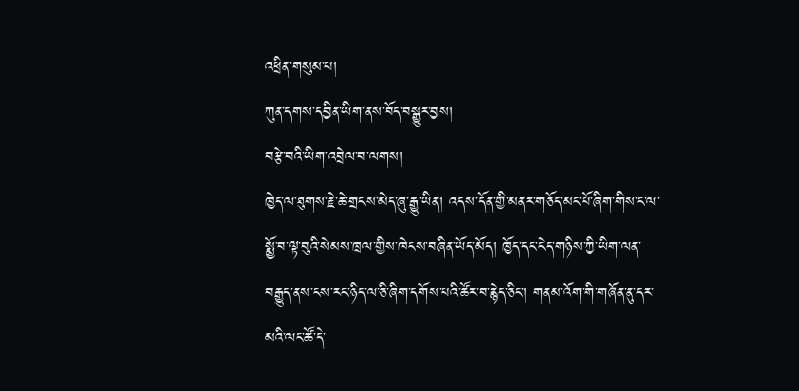འཕྲིན་གསུམ་པ།
ཀུན་དགས་དབྱིན་ཡིག་ནས་བོད་བསྒྱུར་བྱས།
བརྩེ་བའི་ཡིག་འབྲེལ་བ་ལགས།
ཁྱེད་ལ་ཐུགས་རྗེ་ཆེ་གྲངས་མེད་ཞུ་རྒྱུ་ཡིན། འདས་དོན་གྱི་མནར་གཅོད་མང་པོ་ཞིག་གིས་ང་ལ་སྨྱོ་བ་ལྟ་བུའི་སེམས་ཁྲལ་གྱིས་ཁེངས་བཞིན་ཡོད་མོད། ཁྱོད་དང་ངེད་གཉིས་ཀྱི་ཡིག་ལན་བརྒྱུད་ནས་ངས་རང་ཉིད་ལ་ཅི་ཞིག་དགོས་པའི་ཚོར་བ་རྙེད་ཅིང་། གནམ་འོག་གི་གཞོན་ནུ་དར་མའི་ལང་ཚོ་དེ་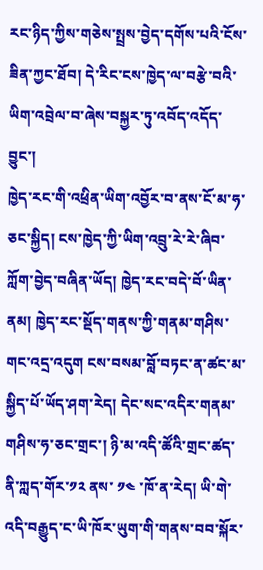རང་ཉིད་ཀྱིས་གཅེས་སྤྲས་བྱེད་དགོས་པའི་ངོས་ཟིན་ཀྱང་ཐོབ། དེ་རིང་ངས་ཁྱེད་ལ་བརྩེ་བའི་ཡིག་འབྲེལ་བ་ཞེས་བསྐྱར་ཏུ་འབོད་འདོད་བྱུང་།
ཁྱེད་རང་གི་འཕྲིན་ཡིག་འབྱོར་བ་ནས་ངོ་མ་ཧ་ཅང་སྐྱིད། ངས་ཁྱེད་ཀྱི་ཡིག་འབྲུ་རེ་རེ་ཞིབ་ཀློག་བྱེད་བཞིན་ཡོད། ཁྱེད་རང་བདེ་བོ་ཡིན་ནམ། ཁྱེད་རང་སྡོད་གནས་ཀྱི་གནམ་གཤིས་གང་འདྲ་འདུག ངས་བསམ་བློ་བཏང་ན་ཚང་མ་སྐྱིད་པོ་ཡོད་ཤག་རེད། དེང་སང་འདིར་གནམ་གཤིས་ཧ་ཅང་གྲང་། ཉི་མ་འདི་ཚོའི་གྲང་ཚད་ནི་ཀླད་གོར་༡༢ ནས་ ༡༤ ་ཁོ་ན་རེད། ཡི་གེ་འདི་བརྒྱུད་ང་ཡི་ཁོར་ཡུག་གི་གནས་བབ་སྐོར་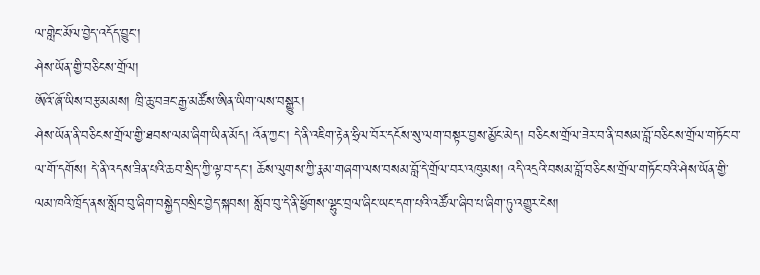ལ་གླེང་མོལ་བྱེད་འདོད་བྱུང་།
ཤེས་ཡོན་གྱི་བཅིངས་གྲོལ།
ཨོའོ་ཞོ་ཡིས་བརྩམམས། ཁྲི་ཆུ་བཟང་རྒྱ་མཚོས་ཨིན་ཡིག་ལས་བསྒྱུར།
ཤེས་ཡོན་ནི་བཅིངས་གྲོལ་གྱི་ཐབས་ལམ་ཞིག་ཡིན་མོད། འོན་ཀྱང་། དེ་ནི་འཇིག་རྟེན་ཧྲིལ་བོར་དངོས་སུ་ལག་བསྟར་བྱས་མྱོང་མེད། བཅིངས་གྲོལ་ཟེར་བ་ནི་བསམ་བློ་བཅིངས་གྲོལ་གཏོང་བ་ལ་གོ་དགོས། དེ་ནི་འདས་ཟིན་པའི་ཆབ་སྲིད་ཀྱི་ལྟ་བ་དང་། ཆོས་ལུགས་ཀྱི་རྣམ་གཞག་ལས་བསམ་བློ་དེ་གྲོལ་བར་འཁུམས། འདི་འདྲའི་བསམ་བློ་བཅིངས་གྲོལ་གཏོང་བའི་ཤེས་ཡོན་གྱི་ལམ་ཁའི་ཁྲོད་ནས་སློབ་བུ་ཞིག་བསྐྱེད་བསྲིང་བྱེད་སྐབས། སློབ་བུ་དེ་ནི་ཕྱོགས་ལྷུང་བྲལ་ཞིང་ཡང་དག་པའི་འཚོལ་ཞིབ་པ་ཞིག་ཏུ་འགྱུར་ངེས།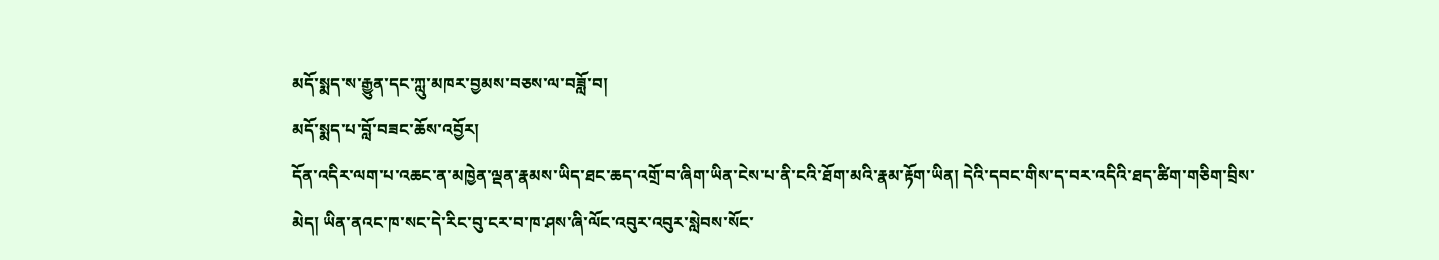མདོ་སྨད་ས་རྒྱུན་དང་ཀླུ་མཁར་བྱམས་བཅས་ལ་བཟློ་བ།
མདོ་སྨད་པ་བློ་བཟང་ཆོས་འབྱོར།
དོན་འདིར་ལག་པ་འཆང་ན་མཁྱེན་ལྡན་རྣམས་ཡིད་ཐང་ཆད་འགྲོ་བ་ཞིག་ཡིན་ངེས་པ་ནི་ངའི་ཐོག་མའི་རྣམ་རྟོག་ཡིན། དེའི་དབང་གིས་ད་བར་འདིའི་ཐད་ཚིག་གཅིག་བྲིས་མེད། ཡིན་ནའང་ཁ་སང་དེ་རིང་བུ་ངར་བ་ཁ་ཤས་ཞི་ལོང་འབུར་འབུར་སླེབས་སོང་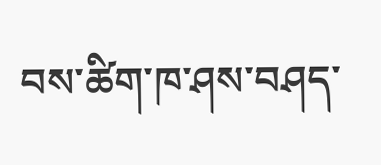བས་ཚིག་ཁ་ཤས་བཤད་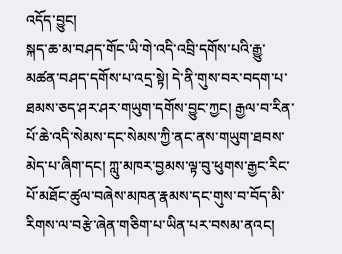འདོད་བྱུང།
སྐད་ཆ་མ་བཤད་གོང་ཡི་གེ་འདི་འབྲི་དགོས་པའི་རྒྱུ་མཚན་བཤད་དགོས་པ་འདྲ་སྟེ། དེ་ནི་གུས་བར་བདག་པ་ཐམས་ཅད་ཤར་ཤར་གཡུག་དགོས་བྱུང་ཀྱང། རྒྱལ་བ་རིན་པོ་ཆེ་འདི་སེམས་དང་སེམས་ཀྱི་ནང་ནས་གཡུག་ཐབས་མེད་པ་ཞིག་དང། ཀླུ་མཁར་བྱམས་ལྟ་བུ་ཕུགས་རྒྱང་རིང་པོ་མཐོང་ཚུལ་བཞེས་མཁན་རྣམས་དང་གུས་བ་བོད་མི་རིགས་ལ་བརྩེ་ཞེན་གཅིག་པ་ཡིན་པར་བསམ་ནའང།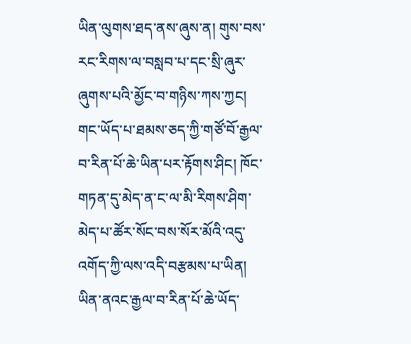ཡིན་ལུགས་ཐད་ནས་ཞུས་ན། གུས་བས་རང་རིགས་ལ་བསླབ་པ་དང་སྲི་ཞུར་ཞུགས་པའི་མྱོང་བ་གཉིས་ཀས་ཀྱང། གང་ཡོད་པ་ཐམས་ཅད་ཀྱི་གཙོ་བོ་རྒྱལ་བ་རིན་པོ་ཆེ་ཡིན་པར་རྟོགས་ཤིང། ཁོང་གཏན་དུ་མེད་ན་ང་ལ་མི་རིགས་ཤིག་མེད་པ་ཚོར་སོང་བས་སོར་མོའི་འདུ་འགོད་ཀྱི་ལས་འདི་བརྩམས་པ་ཡིན། ཡིན་ནའང་རྒྱལ་བ་རིན་པོ་ཆེ་ཡོད་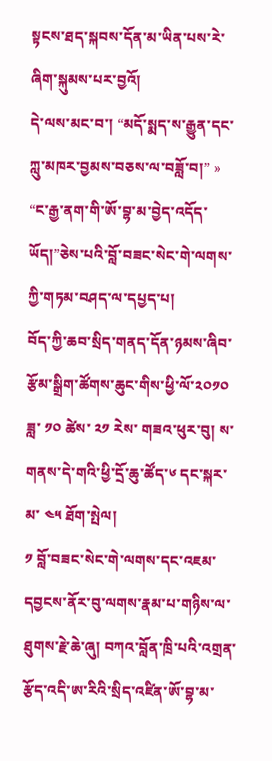སྟངས་ཐད་སྐབས་དོན་མ་ཡིན་པས་རེ་ཞིག་སྐུམས་པར་བྱའོ།
དེ་ལས་མང་བ་། “མདོ་སྨད་ས་རྒྱུན་དང་ཀླུ་མཁར་བྱམས་བཅས་ལ་བཟློ་བ།” »
“ང་རྒྱ་ནག་གི་ཨོ་བྷ་མ་བྱེད་འདོད་ཡོད།”ཅེས་པའི་བློ་བཟང་སེང་གེ་ལགས་ཀྱི་གཏམ་བཤད་ལ་དཔྱད་པ།
བོད་ཀྱི་ཆབ་སྲིད་གནད་དོན་ཉམས་ཞིབ་རྩོམ་སྒྲིག་ཚོགས་ཆུང་གིས་ཕྱི་ལོ་༢༠༡༠ ཟླ་ ༡༠ ཚེས་ ༢༡ རེས་ གཟའ་ཕུར་བུ། ས་གནས་དེ་གའི་ཕྱི་དྲོ་ཆུ་ཚོད་༦ དང་སྐར་མ་ ༤༥ ཐོག་སྤེལ།
༡ བློ་བཟང་སེང་གེ་ལགས་དང་འཇམ་དབྱངས་ནོར་བུ་ལགས་རྣམ་པ་གཉིས་ལ་ཐུགས་རྗེ་ཆེ་ཞུ། བཀའ་བློན་ཁྲི་པའི་འགྲན་རྩོད་འདི་ཨ་རིའི་སྲིད་འཛིན་ཨོ་བྷ་མ་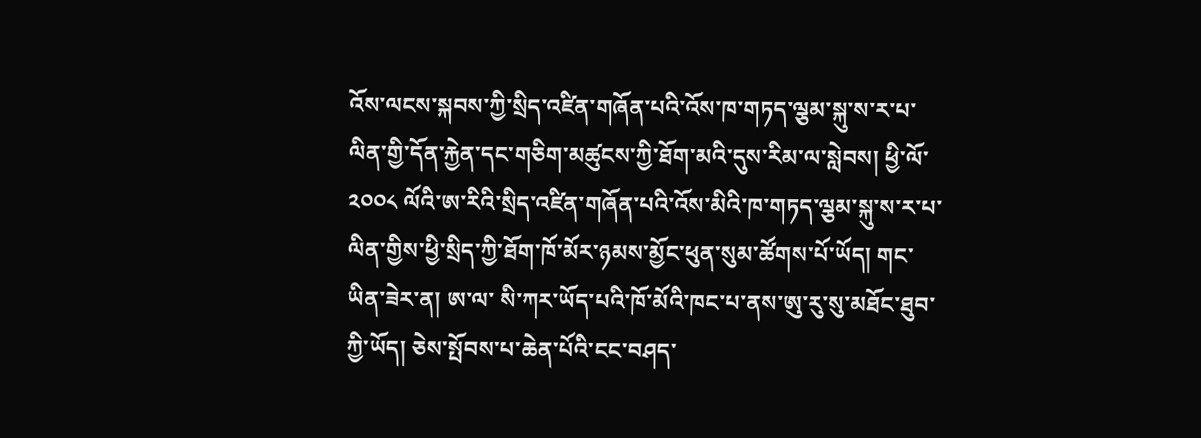འོས་ལངས་སྐབས་ཀྱི་སྲིད་འཛིན་གཞོན་པའི་འོས་ཁ་གཏད་ལྕམ་སྐུ་ས་ར་པ་ལིན་གྱི་དོན་རྐྱེན་དང་གཅིག་མཚུངས་ཀྱི་ཐོག་མའི་དུས་རིམ་ལ་སླེབས། ཕྱི་ལོ་༢༠༠༨ ལོའི་ཨ་རིའི་སྲིད་འཛིན་གཞོན་པའི་འོས་མིའི་ཁ་གཏད་ལྕམ་སྐུ་ས་ར་པ་ལིན་གྱིས་ཕྱི་སྲིད་ཀྱི་ཐོག་ཁོ་མོར་ཉམས་མྱོང་ཕུན་སུམ་ཚོགས་པོ་ཡོད། གང་ཡིན་ཟེར་ན། ཨ་ལ་ སི་ཀར་ཡོད་པའི་ཁོ་མོའི་ཁང་པ་ནས་ཨུ་རུ་སུ་མཐོང་ཐུབ་ཀྱི་ཡོད། ཅེས་སྤོབས་པ་ཆེན་པོའི་ངང་བཤད་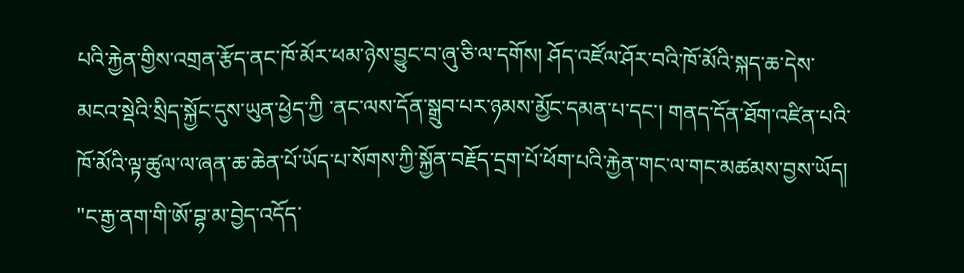པའི་རྐྱེན་གྱིས་འགྲན་རྩོད་ནང་ཁོ་མོར་ཕམ་ཉེས་བྱུང་བ་ཞུ་ཅི་ལ་དགོས། ཤོད་འཛོལ་ཤོར་བའི་ཁོ་མོའི་སྐད་ཆ་དེས་མངའ་སྡེའི་སྲིད་སྐྱོང་དུས་ཡུན་ཕྱེད་ཀྱི ་ནང་ལས་དོན་སྒྲུབ་པར་ཉམས་མྱོང་དམན་པ་དང་། གནད་དོན་ཐོག་འཛིན་པའི་ཁོ་མོའི་ལྟ་ཚུལ་ལ་ཞན་ཆ་ཆེན་པོ་ཡོད་པ་སོགས་ཀྱི་སྐྱོན་བརྗོད་དྲག་པོ་ཕོག་པའི་རྐྱེན་གང་ལ་གང་མཚམས་བྱས་ཡོད།
"ང་རྒྱ་ནག་གི་ཨོ་བྷ་མ་བྱེད་འདོད་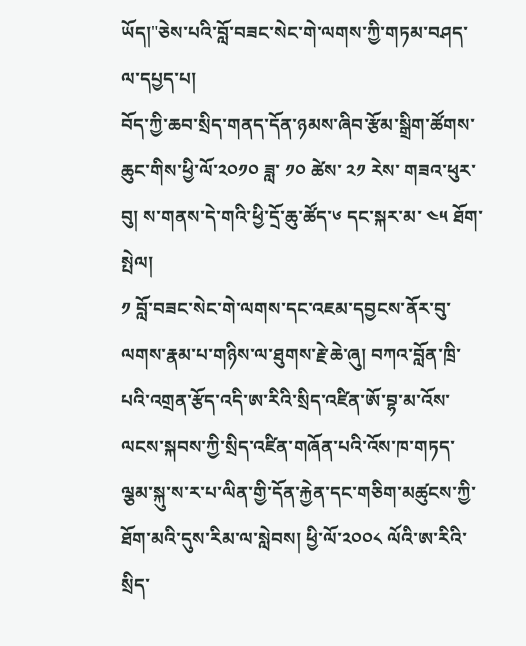ཡོད།"ཅེས་པའི་བློ་བཟང་སེང་གེ་ལགས་ཀྱི་གཏམ་བཤད་ལ་དཔྱད་པ།
བོད་ཀྱི་ཆབ་སྲིད་གནད་དོན་ཉམས་ཞིབ་རྩོམ་སྒྲིག་ཚོགས་ཆུང་གིས་ཕྱི་ལོ་༢༠༡༠ ཟླ་ ༡༠ ཚེས་ ༢༡ རེས་ གཟའ་ཕུར་བུ། ས་གནས་དེ་གའི་ཕྱི་དྲོ་ཆུ་ཚོད་༦ དང་སྐར་མ་ ༤༥ ཐོག་སྤེལ།
༡ བློ་བཟང་སེང་གེ་ལགས་དང་འཇམ་དབྱངས་ནོར་བུ་ལགས་རྣམ་པ་གཉིས་ལ་ཐུགས་རྗེ་ཆེ་ཞུ། བཀའ་བློན་ཁྲི་པའི་འགྲན་རྩོད་འདི་ཨ་རིའི་སྲིད་འཛིན་ཨོ་བྷ་མ་འོས་ལངས་སྐབས་ཀྱི་སྲིད་འཛིན་གཞོན་པའི་འོས་ཁ་གཏད་ལྕམ་སྐུ་ས་ར་པ་ལིན་གྱི་དོན་རྐྱེན་དང་གཅིག་མཚུངས་ཀྱི་ཐོག་མའི་དུས་རིམ་ལ་སླེབས། ཕྱི་ལོ་༢༠༠༨ ལོའི་ཨ་རིའི་སྲིད་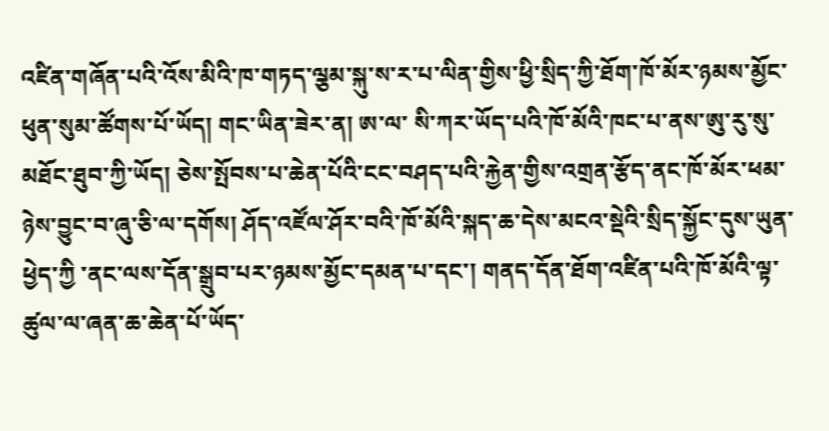འཛིན་གཞོན་པའི་འོས་མིའི་ཁ་གཏད་ལྕམ་སྐུ་ས་ར་པ་ལིན་གྱིས་ཕྱི་སྲིད་ཀྱི་ཐོག་ཁོ་མོར་ཉམས་མྱོང་ཕུན་སུམ་ཚོགས་པོ་ཡོད། གང་ཡིན་ཟེར་ན། ཨ་ལ་ སི་ཀར་ཡོད་པའི་ཁོ་མོའི་ཁང་པ་ནས་ཨུ་རུ་སུ་མཐོང་ཐུབ་ཀྱི་ཡོད། ཅེས་སྤོབས་པ་ཆེན་པོའི་ངང་བཤད་པའི་རྐྱེན་གྱིས་འགྲན་རྩོད་ནང་ཁོ་མོར་ཕམ་ཉེས་བྱུང་བ་ཞུ་ཅི་ལ་དགོས། ཤོད་འཛོལ་ཤོར་བའི་ཁོ་མོའི་སྐད་ཆ་དེས་མངའ་སྡེའི་སྲིད་སྐྱོང་དུས་ཡུན་ཕྱེད་ཀྱི ་ནང་ལས་དོན་སྒྲུབ་པར་ཉམས་མྱོང་དམན་པ་དང་། གནད་དོན་ཐོག་འཛིན་པའི་ཁོ་མོའི་ལྟ་ཚུལ་ལ་ཞན་ཆ་ཆེན་པོ་ཡོད་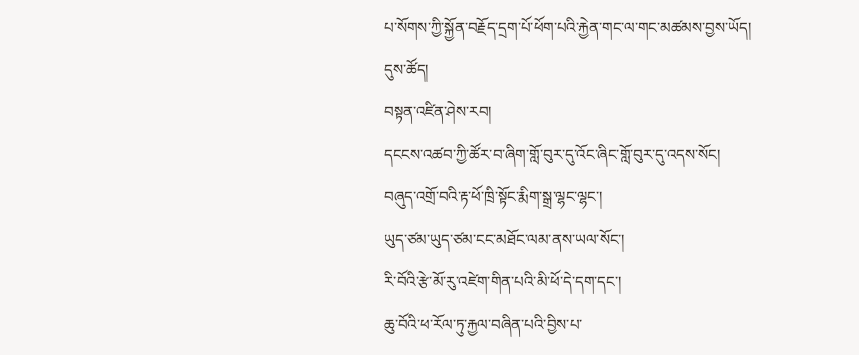པ་སོགས་ཀྱི་སྐྱོན་བརྗོད་དྲག་པོ་ཕོག་པའི་རྐྱེན་གང་ལ་གང་མཚམས་བྱས་ཡོད།
དུས་ཚོད།
བསྟན་འཛིན་ཤེས་རབ།
དངངས་འཚབ་ཀྱི་ཚོར་བ་ཞིག་གློ་བུར་དུ་འོང་ཞིང་གློ་བུར་དུ་འདས་སོང།
བཞུད་འགྲོ་བའི་རྟ་ཕོ་ཁྲི་སྟོང་རྨིག་སྒྲ་ལྷང་ལྷང་།
ཡུད་ཙམ་ཡུད་ཙམ་ངང་མཐོང་ལམ་ནས་ཡལ་སོང་།
རི་བོའི་རྩེ་མོ་རུ་འཛེག་གིན་པའི་མི་ཕོ་དེ་དག་དང་།
ཆུ་བོའི་ཕ་རོལ་ཏུ་རྐྱལ་བཞིན་པའི་བྱིས་པ་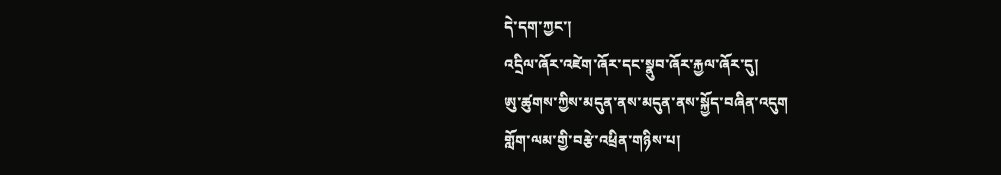དེ་དག་ཀྱང་།
འདྲིལ་ཞོར་འཛེག་ཞོར་དང་སྣུབ་ཞོར་རྐྱལ་ཞོར་དུ།
ཨུ་ཚུགས་ཀྱིས་མདུན་ནས་མདུན་ནས་སྐྱོད་བཞིན་འདུག
གློག་ལམ་གྱི་བརྩེ་འཕྲིན་གཉིས་པ།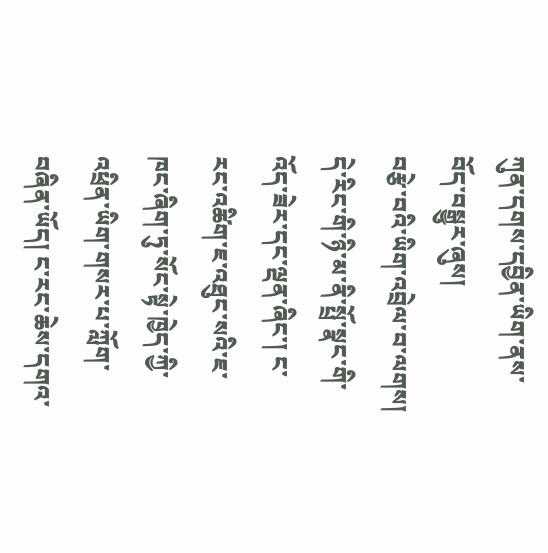ཀུན་དགས་དབྱིན་ཡིག་ནས་བོད་བསྒྱུར་ཞུས།
བརྩེ་བའི་ཡིག་འབྲེལ་བ་ལགས།
དེ་རིང་གི་ཉི་མ་ནི་སྤྲོ་སྣང་གི་འོད་ཟེར་དང་ལྡན་ཞིང་། ང་རང་འཚིག་ཇ་འཐུང་སའི་ཇ་ཁང་ཞིག་ཏུ་སོང་སྟེ་ཁྱེད་ཀྱི་འཕྲིན་ཡིག་གསར་པ་ཀློག་བཞིན་ཡོད། ང་རང་ཆེས་དགའ་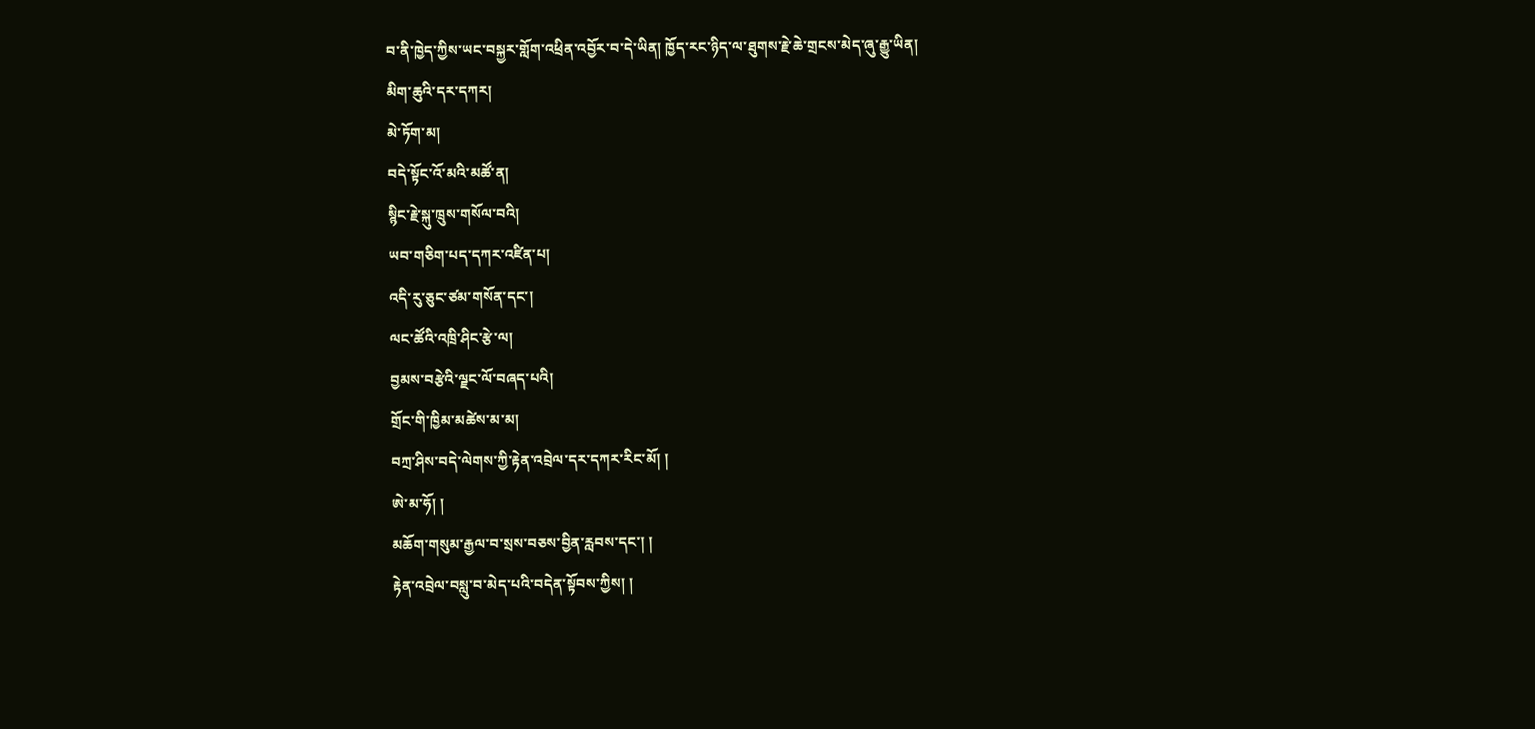བ་ནི་ཁྱེད་ཀྱིས་ཡང་བསྐྱར་གློག་འཕྲིན་འབྱོར་བ་དེ་ཡིན། ཁྱོད་རང་ཉིད་ལ་ཐུགས་རྗེ་ཆེ་གྲངས་མེད་ཞུ་རྒྱུ་ཡིན།
མིག་ཆུའི་དར་དཀར།
མེ་ཏོག་མ།
བདེ་སྟོང་འོ་མའི་མཚོ་ན།
སྙིང་རྗེ་སྐུ་ཁྲུས་གསོལ་བའི།
ཡབ་གཅིག་པད་དཀར་འཛིན་པ།
འདི་རུ་ཅུང་ཙམ་གསོན་དང་།
ལང་ཚོའི་འཁྲི་ཤིང་རྩེ་ལ།
བྱམས་བརྩེའི་ལྗང་ལོ་བཞད་པའི།
གྲོང་གི་ཁྱིམ་མཚེས་མ་མ།
བཀྲ་ཤིས་བདེ་ལེགས་ཀྱི་རྟེན་འབྲེལ་དར་དཀར་རིང་མོ། །
ཨེ་མ་ཧོ། །
མཆོག་གསུམ་རྒྱལ་བ་སྲས་བཅས་བྱིན་རླབས་དང་། །
རྟེན་འབྲེལ་བསླུ་བ་མེད་པའི་བདེན་སྟོབས་ཀྱིས། །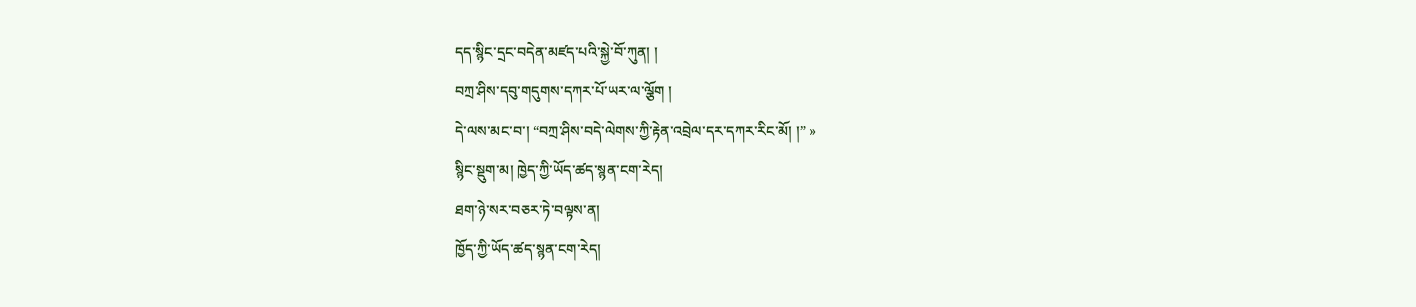དད་སྙིང་དྲང་བདེན་མཛད་པའི་སྐྱེ་བོ་ཀུན། །
བཀྲ་ཤིས་དབུ་གདུགས་དཀར་པོ་ཡར་ལ་ལྕོག །
དེ་ལས་མང་བ་། “བཀྲ་ཤིས་བདེ་ལེགས་ཀྱི་རྟེན་འབྲེལ་དར་དཀར་རིང་མོ། །” »
སྙིང་སྡུག་མ། ཁྱེད་ཀྱི་ཡོད་ཚད་སྙན་ངག་རེད།
ཐག་ཉེ་སར་བཅར་ཏེ་བལྟས་ན།
ཁྱོད་ཀྱི་ཡོད་ཚད་སྙན་ངག་རེད།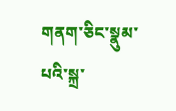གནག་ཅིང་སྣུམ་པའི་སྐྲ་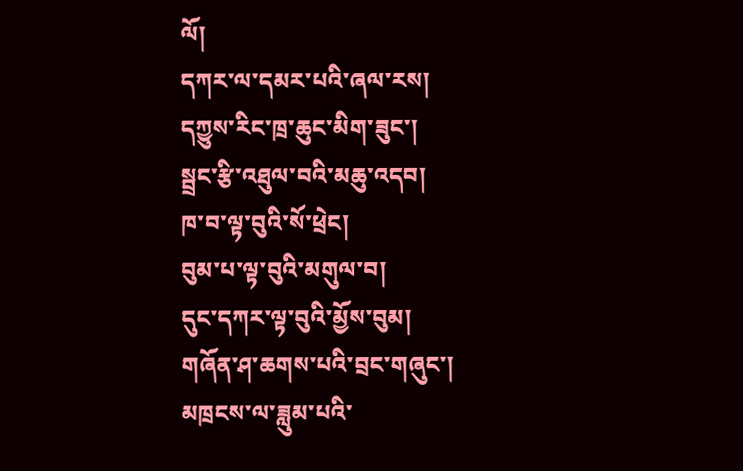ལོ།
དཀར་ལ་དམར་པའི་ཞལ་རས།
དཀྱུས་རིང་ཁྲ་ཆུང་མིག་ཟུང་།
སྦྲང་རྩི་འཐུལ་བའི་མཆུ་འདབ།
ཁ་བ་ལྟ་བུའི་སོ་ཕྲེང།
བུམ་པ་ལྟ་བུའི་མགུལ་བ།
དུང་དཀར་ལྟ་བུའི་མྱོས་བུམ།
གཞོན་ཤ་ཆགས་པའི་བྲང་གཞུང་།
མཁྲངས་ལ་ཟླུམ་པའི་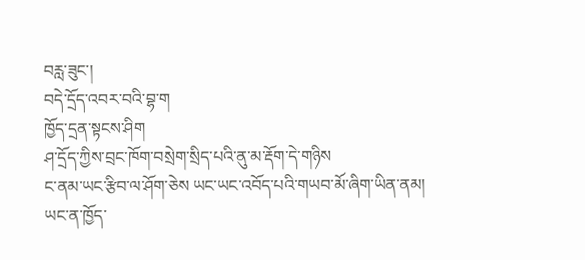བརླ་ཟུང་།
བདེ་དྲོད་འབར་བའི་བྷ་ག
ཁྱོད་དྲན་སྟངས་ཤིག
ཤ་དྲོད་ཀྱིས་བྲང་ཁོག་བསྲེག་སྲིད་པའི་ནུ་མ་རྡོག་དེ་གཉིས
ང་ནམ་ཡང་རྩིབ་ལ་ཤོག་ཅེས ཡང་ཡང་འབོད་པའི་གཡབ་མོ་ཞིག་ཡིན་ནམ།
ཡང་ན་ཁྱོད་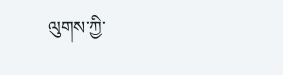ལུགས་ཀྱི་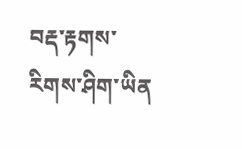བརྡ་རྟགས་རིགས་ཤིག་ཡིན